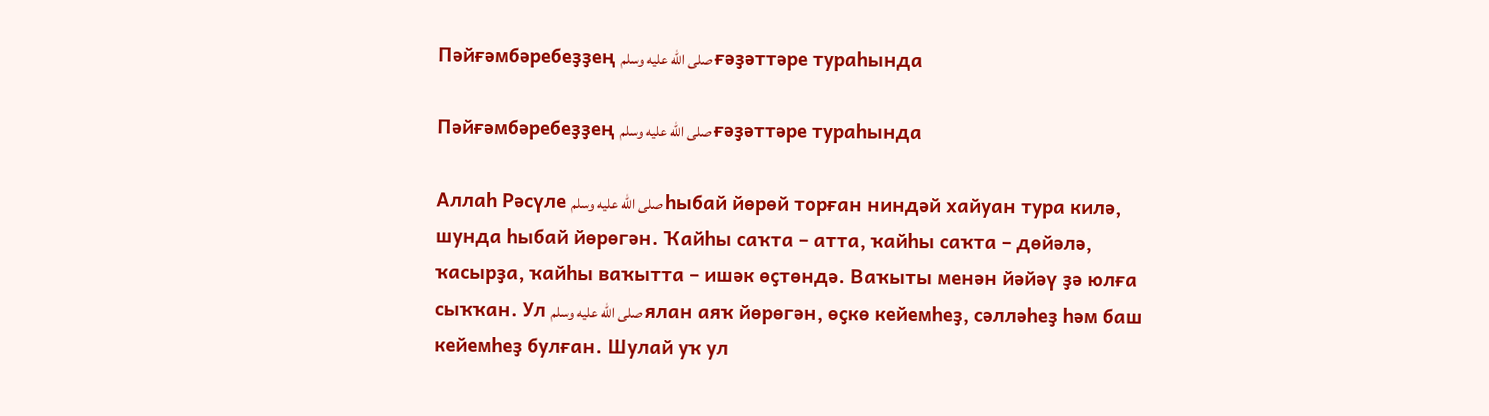Пәйғәмбәребеҙҙең صلى الله عليه وسلم ғәҙәттәре тураһында

Пәйғәмбәребеҙҙең صلى الله عليه وسلم ғәҙәттәре тураһында

Аллаһ Рәсүле صلى الله عليه وسلم һыбай йөрөй торған ниндәй хайуан тура килә, шунда һыбай йөрөгән. Ҡайһы саҡта – атта, ҡайһы саҡта – дөйәлә, ҡасырҙа, ҡайһы ваҡытта – ишәк өҫтөндә. Ваҡыты менән йәйәү ҙә юлға сыҡҡан. Ул صلى الله عليه وسلم ялан аяҡ йөрөгән, өҫкө кейемһеҙ, сәлләһеҙ һәм баш кейемһеҙ булған. Шулай уҡ ул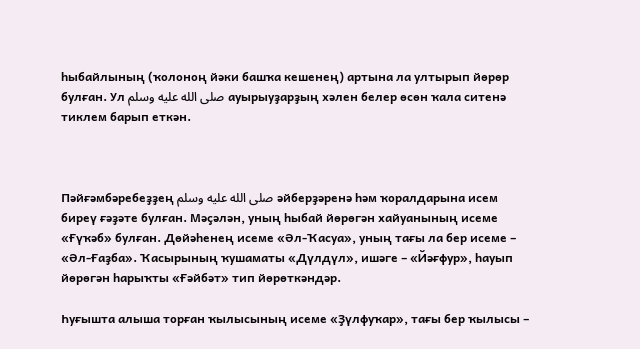һыбайлының (ҡолоноң йәки башҡа кешенең) артына ла ултырып йөрөр булған. Ул صلى الله عليه وسلم ауырыуҙарҙың хәлен белер өсөн ҡала ситенә тиклем барып еткән.



Пәйғәмбәребеҙҙең صلى الله عليه وسلم әйберҙәренә һәм ҡоралдарына исем биреү ғәҙәте булған. Мәҫәлән, уның һыбай йөрөгән хайуанының исеме «Ғүҡәб» булған. Дөйәһенең исеме «Әл-Ҡасуа», уның тағы ла бер исеме – «Әл-Ғаҙба». Ҡасырының ҡушаматы «Дүлдүл», ишәге – «Йәғфур», һауып йөрөгән һарыҡты «Ғәйбәт» тип йөрөткәндәр.

Һуғышта алыша торған ҡылысының исеме «Ҙүлфуҡар», тағы бер ҡылысы –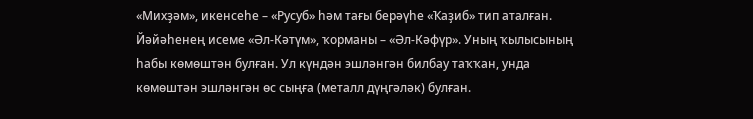«Михҙәм», икенсеһе – «Русуб» һәм тағы берәүһе «Ҡаҙиб» тип аталған. Йәйәһенең исеме «Әл-Кәтүм», ҡорманы – «Әл-Кәфүр». Уның ҡылысының һабы көмөштән булған. Ул күндән эшләнгән билбау таҡҡан, унда көмөштән эшләнгән өс сыңға (металл дүңгәләк) булған.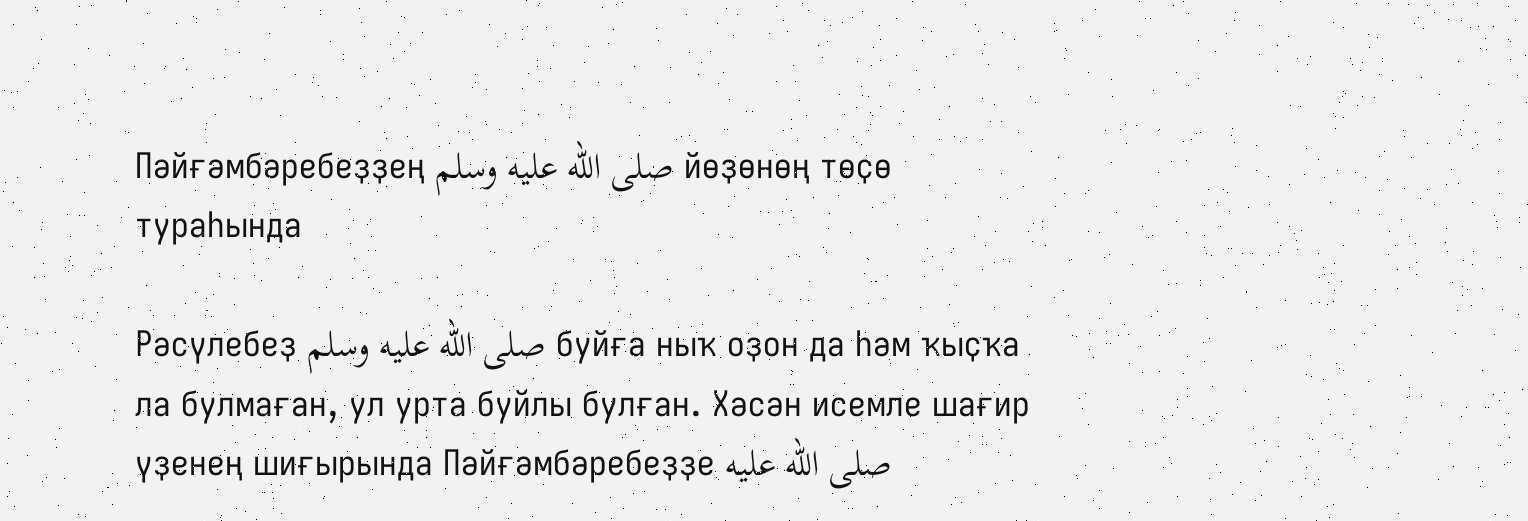Пәйғәмбәребеҙҙең صلى الله عليه وسلم йөҙөнөң төҫө тураһында

Рәсүлебеҙ صلى الله عليه وسلم буйға ныҡ оҙон да һәм ҡыҫҡа ла булмаған, ул урта буйлы булған. Хәсән исемле шағир үҙенең шиғырында Пәйғәмбәребеҙҙе صلى الله عليه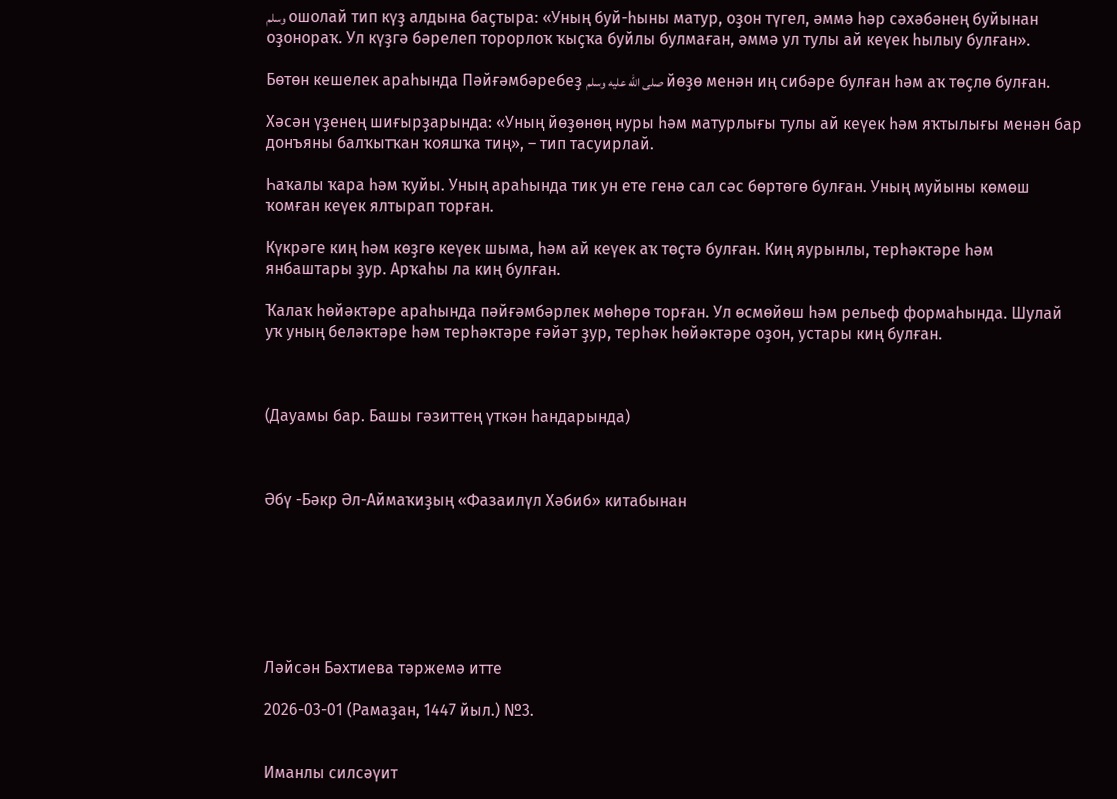وسلم ошолай тип күҙ алдына баҫтыра: «Уның буй-һыны матур, оҙон түгел, әммә һәр сәхәбәнең буйынан оҙонораҡ. Ул күҙгә бәрелеп торорлоҡ ҡыҫҡа буйлы булмаған, әммә ул тулы ай кеүек һылыу булған».

Бөтөн кешелек араһында Пәйғәмбәребеҙ صلى الله عليه وسلم йөҙө менән иң сибәре булған һәм аҡ төҫлө булған.

Хәсән үҙенең шиғырҙарында: «Уның йөҙөнөң нуры һәм матурлығы тулы ай кеүек һәм яҡтылығы менән бар донъяны балҡытҡан ҡояшҡа тиң», – тип тасуирлай.

Һаҡалы ҡара һәм ҡуйы. Уның араһында тик ун ете генә сал сәс бөртөгө булған. Уның муйыны көмөш ҡомған кеүек ялтырап торған.

Күкрәге киң һәм көҙгө кеүек шыма, һәм ай кеүек аҡ төҫтә булған. Киң яурынлы, терһәктәре һәм янбаштары ҙур. Арҡаһы ла киң булған.

Ҡалаҡ һөйәктәре араһында пәйғәмбәрлек мөһөрө торған. Ул өсмөйөш һәм рельеф формаһында. Шулай уҡ уның беләктәре һәм терһәктәре ғәйәт ҙур, терһәк һөйәктәре оҙон, устары киң булған.



(Дауамы бар. Башы гәзиттең үткән һандарында)



Әбү -Бәкр Әл-Аймаҡиҙың «Фазаилүл Хәбиб» китабынан







Ләйсән Бәхтиева тәржемә итте

2026-03-01 (Рамаҙан, 1447 йыл.) №3.


Иманлы силсәүит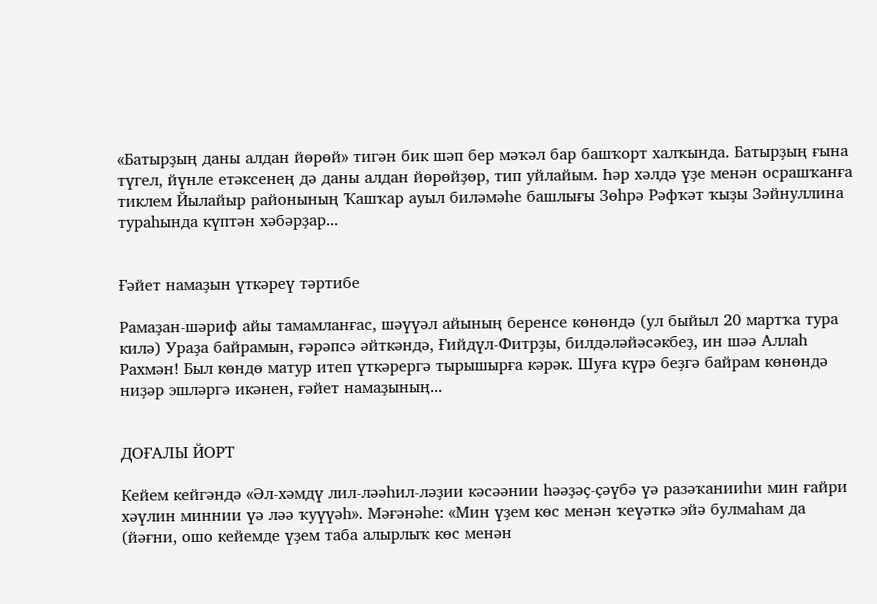«Батырҙың даны алдан йөрөй» тигән бик шәп бер мәҡәл бар башҡорт халҡында. Батырҙың ғына түгел, йүнле етәксенең дә даны алдан йөрөйҙөр, тип уйлайым. Һәр хәлдә үҙе менән осрашҡанға тиклем Йылайыр районының Ҡашҡар ауыл биләмәһе башлығы Зөһрә Рәфҡәт ҡыҙы Зәйнуллина тураһында күптән хәбәрҙар...


Ғәйет намаҙын үткәреү тәртибе

Рамаҙан-шәриф айы тамамланғас, шәүүәл айының беренсе көнөндә (ул быйыл 20 мартҡа тура килә) Ураҙа байрамын, ғәрәпсә әйткәндә, Ғийдүл-Фитрҙы, билдәләйәсәкбеҙ, ин шәә Аллаһ Рахмән! Был көндө матур итеп үткәрергә тырышырға кәрәк. Шуға күрә беҙгә байрам көнөндә ниҙәр эшләргә икәнен, ғәйет намаҙының...


ДОҒАЛЫ ЙОРТ

Кейем кейгәндә «Әл-хәмдү лил-ләәһил-ләҙии кәсәәнии һәәҙәҫ-ҫәүбә үә разәҡанииһи мин ғайри хәүлин миннии үә ләә ҡуүүәһ». Мәғәнәһе: «Мин үҙем көс менән ҡеүәткә эйә булмаһам да (йәғни, ошо кейемде үҙем таба алырлыҡ көс менән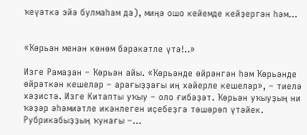ҡеүәткә эйә булмаһам да), миңә ошо кейемде кейҙергән һәм...


«Ҡөрьән менән көнөм бәрәкәтле үтә!..»

Изге Рамаҙан – Ҡөрьән айы. «Ҡөрьәнде өйрәнгән һәм Ҡөрьәнде өйрәткән кешеләр – арағыҙҙағы иң хәйерле кешеләр», – тиелә хәҙистә. Изге Китапты уҡыу – оло ғибәҙәт. Ҡөрьән уҡыуҙың ни ҡәҙәр әһәмиәтле икәнлеген иҫебеҙгә төшөрөп үтәйек. Рубрикабыҙҙың ҡунағы –...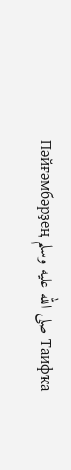Пәйғәмбәрҙең صلى الله عليه وسلم Таифҡа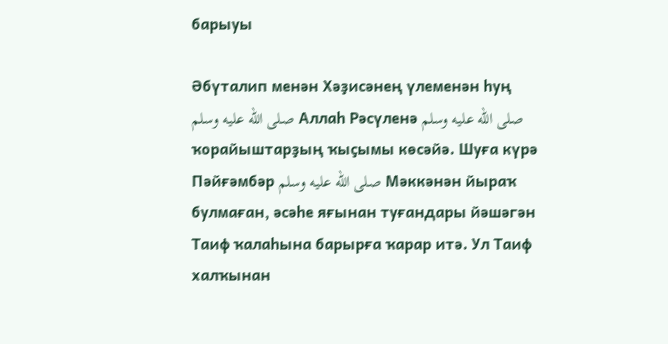барыуы

Әбүталип менән Хәҙисәнең үлеменән һуң صلى الله عليه وسلم Аллаһ Рәсүленә صلى الله عليه وسلم ҡорайыштарҙың ҡыҫымы көсәйә. Шуға күрә Пәйғәмбәр صلى الله عليه وسلم Мәккәнән йыраҡ булмаған, әсәһе яғынан туғандары йәшәгән Таиф ҡалаһына барырға ҡарар итә. Ул Таиф халҡынан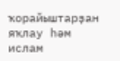ҡорайыштарҙан яҡлау һәм ислам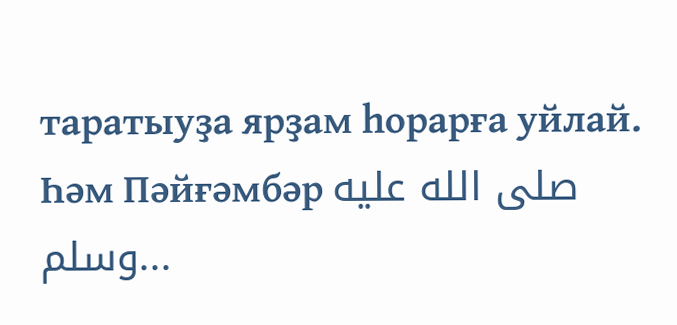таратыуҙа ярҙам һорарға уйлай.   Һәм Пәйғәмбәр صلى الله عليه وسلم...